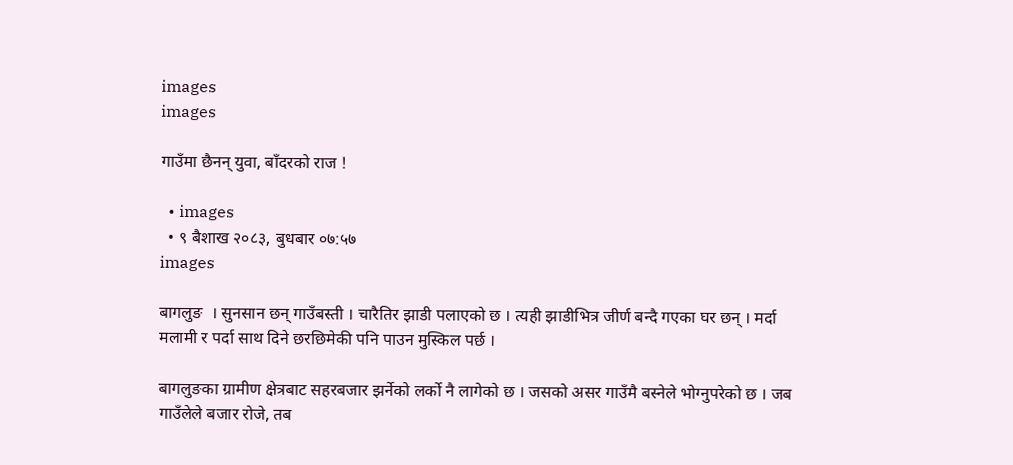images
images

गाउँमा छैनन् युवा, बाँदरको राज !

  • images
  • ९ बैशाख २०८३, बुधबार ०७:५७
images

बागलुङ  । सुनसान छन् गाउँबस्ती । चारैतिर झाडी पलाएको छ । त्यही झाडीभित्र जीर्ण बन्दै गएका घर छन् । मर्दा मलामी र पर्दा साथ दिने छरछिमेकी पनि पाउन मुस्किल पर्छ ।

बागलुङका ग्रामीण क्षेत्रबाट सहरबजार झर्नेको लर्को नै लागेको छ । जसको असर गाउँमै बस्नेले भोग्नुपरेको छ । जब गाउँलेले बजार रोजे, तब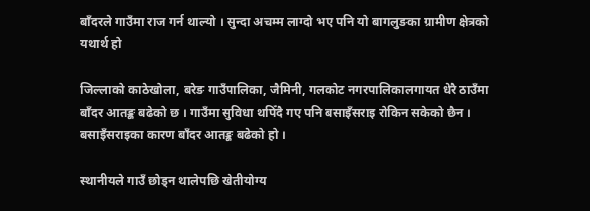बाँदरले गाउँमा राज गर्न थाल्यो । सुन्दा अचम्म लाग्दो भए पनि यो बागलुङका ग्रामीण क्षेत्रको यथार्थ हो

जिल्लाको काठेखोला, बरेङ गाउँपालिका, जैमिनी, गलकोट नगरपालिकालगायत धेरै ठाउँमा बाँदर आतङ्क बढेको छ । गाउँमा सुविधा थपिँदै गए पनि बसाइँसराइ रोकिन सकेको छैन । बसाइँसराइका कारण बाँदर आतङ्क बढेको हो ।

स्थानीयले गाउँ छोड्न थालेपछि खेतीयोग्य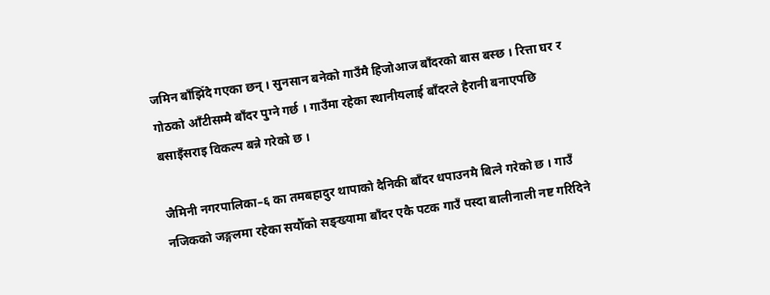जमिन बाँझिँदै गएका छन् । सुनसान बनेको गाउँमै हिजोआज बाँदरको बास बस्छ । रित्ता घर र गोठको आँटीसम्मै बाँदर पुग्ने गर्छ । गाउँमा रहेका स्थानीयलाई बाँदरले हैरानी बनाएपछि बसाइँसराइ विकल्प बन्ने गरेको छ ।

जैमिनी नगरपालिका–६ का तमबहादुर थापाको दैनिकी बाँदर धपाउनमै बित्ने गरेको छ । गाउँ नजिकको जङ्गलमा रहेका सयौँको सङ्ख्यामा बाँदर एकै पटक गाउँ पस्दा बालीनाली नष्ट गरिदिने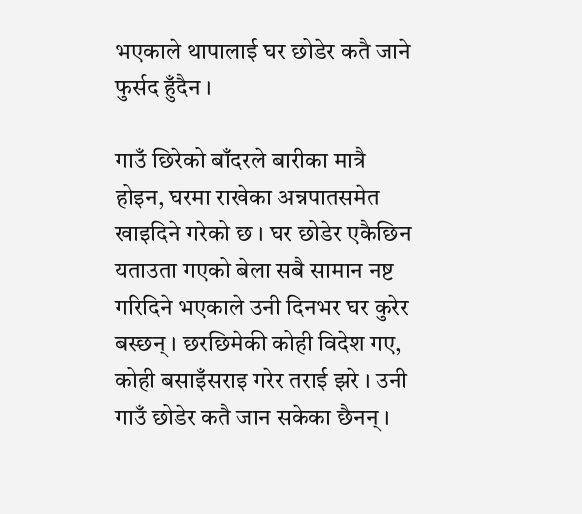भएकाले थापालाई घर छोडेर कतै जाने फुर्सद हुँदैन ।

गाउँ छिरेको बाँदरले बारीका मात्रै होइन, घरमा राखेका अन्नपातसमेत खाइदिने गरेको छ । घर छोडेर एकैछिन यताउता गएको बेला सबै सामान नष्ट गरिदिने भएकाले उनी दिनभर घर कुरेर बस्छन् । छरछिमेकी कोही विदेश गए, कोही बसाइँसराइ गरेर तराई झरे । उनी गाउँ छोडेर कतै जान सकेका छैनन् ।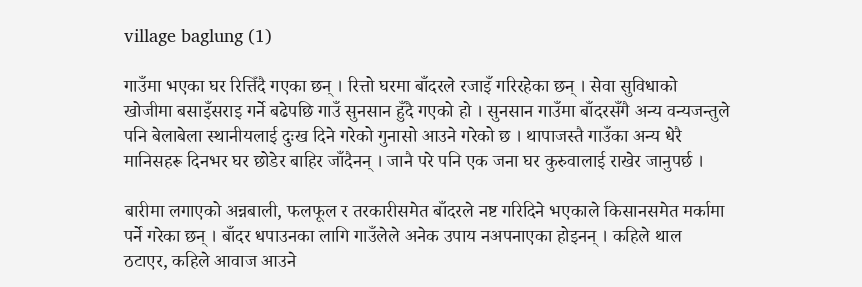village baglung (1)

गाउँमा भएका घर रित्तिँदै गएका छन् । रित्तो घरमा बाँदरले रजाइँ गरिरहेका छन् । सेवा सुविधाको खोजीमा बसाइँसराइ गर्ने बढेपछि गाउँ सुनसान हुँदै गएको हो । सुनसान गाउँमा बाँदरसँगै अन्य वन्यजन्तुले पनि बेलाबेला स्थानीयलाई दुःख दिने गरेको गुनासो आउने गरेको छ । थापाजस्तै गाउँका अन्य धेरै मानिसहरू दिनभर घर छोडेर बाहिर जाँदैनन् । जानै परे पनि एक जना घर कुरुवालाई राखेर जानुपर्छ ।

बारीमा लगाएको अन्नबाली, फलफूल र तरकारीसमेत बाँदरले नष्ट गरिदिने भएकाले किसानसमेत मर्कामा पर्ने गरेका छन् । बाँदर धपाउनका लागि गाउँलेले अनेक उपाय नअपनाएका होइनन् । कहिले थाल ठटाएर, कहिले आवाज आउने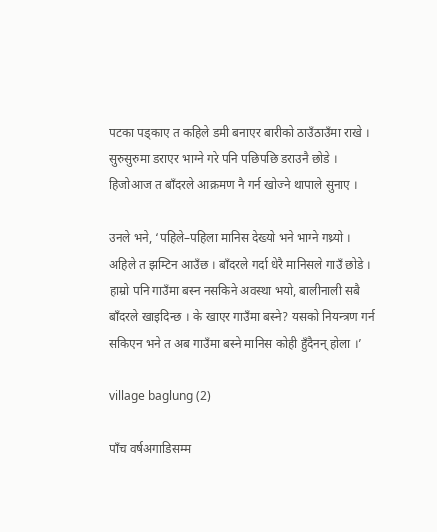पटका पड्काए त कहिले डमी बनाएर बारीको ठाउँठाउँमा राखे । सुरुसुरुमा डराएर भाग्ने गरे पनि पछिपछि डराउनै छोडे । हिजोआज त बाँदरले आक्रमण नै गर्न खोज्ने थापाले सुनाए ।

उनले भने, ‘पहिले–पहिला मानिस देख्यो भने भाग्ने गथ्र्यो । अहिले त झम्टिन आउँछ । बाँदरले गर्दा धेरै मानिसले गाउँ छोडे । हाम्रो पनि गाउँमा बस्न नसकिने अवस्था भयो, बालीनाली सबै बाँदरले खाइदिन्छ । के खाएर गाउँमा बस्ने? यसको नियन्त्रण गर्न सकिएन भने त अब गाउँमा बस्ने मानिस कोही हुँदैनन् होला ।’

village baglung (2)

पाँच वर्षअगाडिसम्म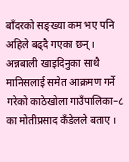बाँदरको सङ्ख्या कम भए पनि अहिले बढ्दै गएका छन् । अन्नबाली खाइदिनुका साथै मानिसलाई समेत आक्रमण गर्ने गरेको काठेखोला गाउँपालिका–८ का मोतीप्रसाद कँडेलले बताए ।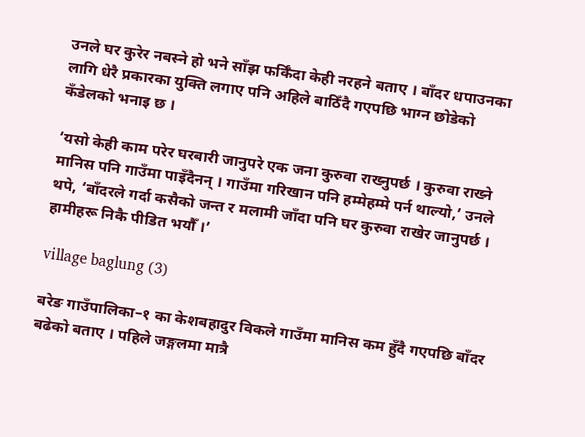उनले घर कुरेर नबस्ने हो भने साँझ फर्किँदा केही नरहने बताए । बाँदर धपाउनका लागि धेरै प्रकारका युक्ति लगाए पनि अहिले बाठिँदै गएपछि भाग्न छोडेको कँडेलको भनाइ छ ।

‘यसो केही काम परेर घरबारी जानुपरे एक जना कुरुवा राख्नुपर्छ । कुरुवा राख्ने मानिस पनि गाउँमा पाइँदैनन् । गाउँमा गरिखान पनि हम्मेहम्मे पर्न थाल्यो,’ उनले थपे, ‘बाँदरले गर्दा कसैको जन्त र मलामी जाँदा पनि घर कुरुवा राखेर जानुपर्छ । हामीहरू निकै पीडित भयौँ ।’

village baglung (3)

बरेङ गाउँपालिका–१ का केशबहादुर विकले गाउँमा मानिस कम हुँदै गएपछि बाँदर बढेको बताए । पहिले जङ्गलमा मात्रै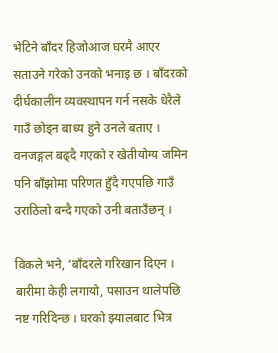भेटिने बाँदर हिजोआज घरमै आएर सताउने गरेको उनको भनाइ छ । बाँदरको दीर्घकालीन व्यवस्थापन गर्न नसके धेरैले गाउँ छोड्न बाध्य हुने उनले बताए । वनजङ्गल बढ्दै गएको र खेतीयोग्य जमिन पनि बाँझोमा परिणत हुँदै गएपछि गाउँ उराठिलो बन्दै गएको उनी बताउँछन् ।

विकले भने, ‘बाँदरले गरिखान दिएन । बारीमा केही लगायो, पसाउन थालेपछि नष्ट गरिदिन्छ । घरको झ्यालबाट भित्र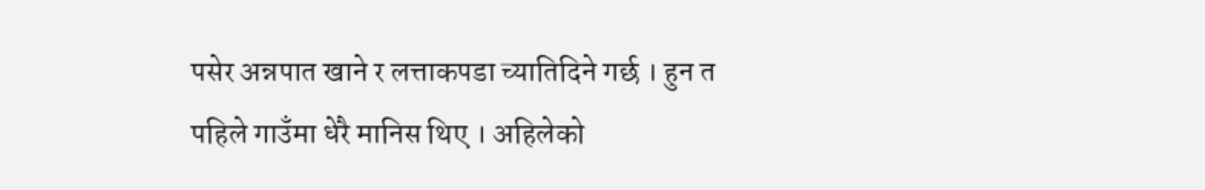पसेर अन्नपात खाने र लत्ताकपडा च्यातिदिने गर्छ । हुन त पहिले गाउँमा धेरै मानिस थिए । अहिलेको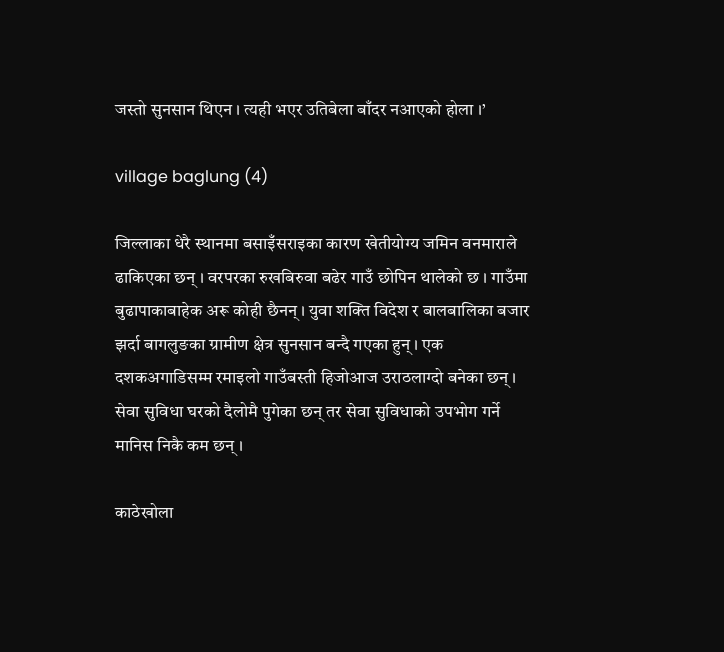जस्तो सुनसान थिएन । त्यही भएर उतिबेला बाँदर नआएको होला ।’

village baglung (4)

जिल्लाका धेरै स्थानमा बसाइँसराइका कारण खेतीयोग्य जमिन वनमाराले ढाकिएका छन् । वरपरका रुखबिरुवा बढेर गाउँ छोपिन थालेको छ । गाउँमा बुढापाकाबाहेक अरू कोही छैनन् । युवा शक्ति विदेश र बालबालिका बजार झर्दा बागलुङका ग्रामीण क्षेत्र सुनसान बन्दै गएका हुन् । एक दशकअगाडिसम्म रमाइलो गाउँबस्ती हिजोआज उराठलाग्दो बनेका छन् । सेवा सुविधा घरको दैलोमै पुगेका छन् तर सेवा सुविधाको उपभोग गर्ने मानिस निकै कम छन् ।

काठेखोला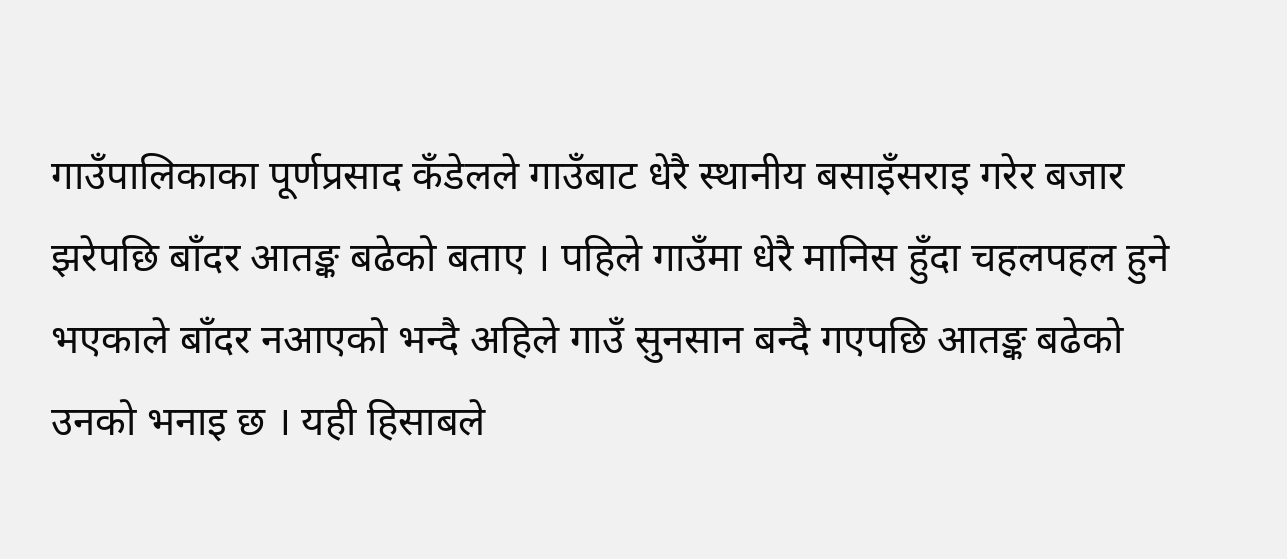गाउँपालिकाका पूर्णप्रसाद कँडेलले गाउँबाट धेरै स्थानीय बसाइँसराइ गरेर बजार झरेपछि बाँदर आतङ्क बढेको बताए । पहिले गाउँमा धेरै मानिस हुँदा चहलपहल हुने भएकाले बाँदर नआएको भन्दै अहिले गाउँ सुनसान बन्दै गएपछि आतङ्क बढेको उनको भनाइ छ । यही हिसाबले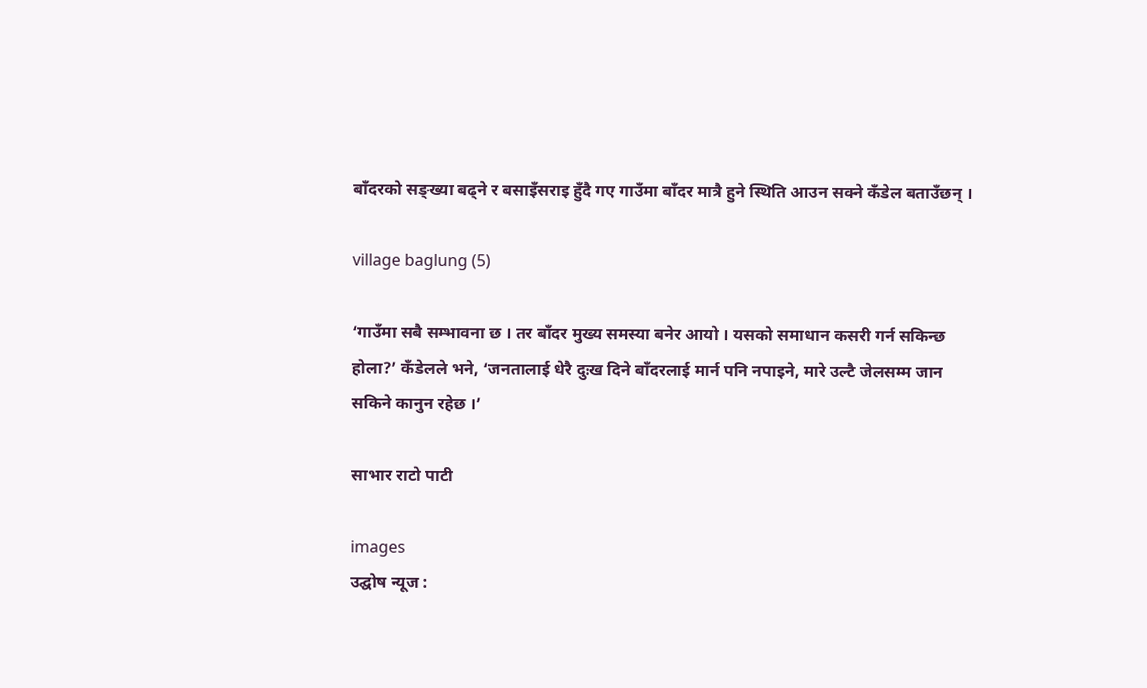बाँदरको सङ्ख्या बढ्ने र बसाइँसराइ हुँदै गए गाउँमा बाँदर मात्रै हुने स्थिति आउन सक्ने कँडेल बताउँछन् ।

village baglung (5)

‘गाउँमा सबै सम्भावना छ । तर बाँदर मुख्य समस्या बनेर आयो । यसको समाधान कसरी गर्न सकिन्छ होला?’ कँडेलले भने, ‘जनतालाई धेरै दुःख दिने बाँदरलाई मार्न पनि नपाइने, मारे उल्टै जेलसम्म जान सकिने कानुन रहेछ ।’

साभार राटो पाटी

images
उद्घोष न्यूज :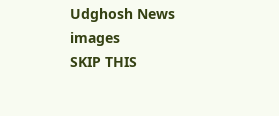Udghosh News
images
SKIP THIS